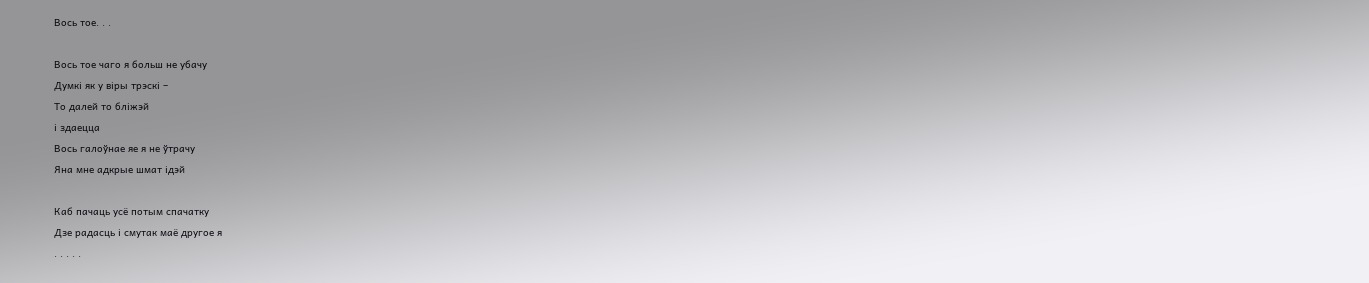Вось тое. . .

Вось тое чаго я больш не убачу
Думкі як у віры трэскi –
То далей то бліжэй
і здаецца
Вось галоўнае яе я не ўтрачу
Яна мне адкрые шмат ідэй

Каб пачаць усё потым спачатку
Дзе радасць і смутак маё другое я
. . . . .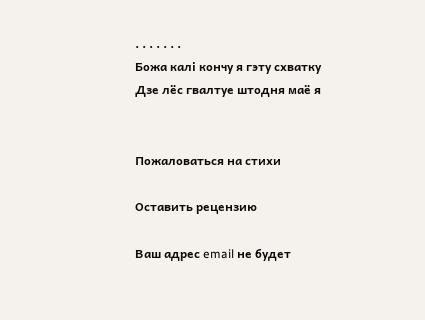. . . . . . .
Божа калі кончу я гэту схватку
Дзе лёс гвалтуе штодня маё я


Пожаловаться на стихи

Оставить рецензию

Ваш адрес email не будет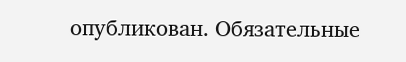опубликован. Обязательные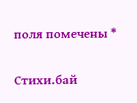поля помечены *

Стихи.бай